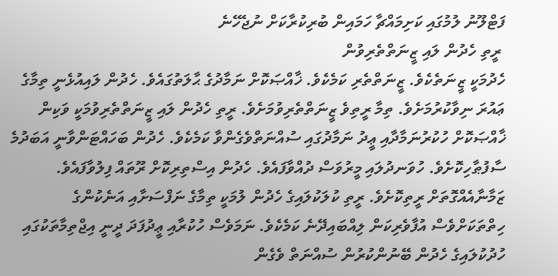ފަޓްލޫނު ލުމުގައި ކަށިމައްޗާ ހަމައިން ބުރިކުރާކަށް ނުޖެހޭނެ
 ރީތި ހެދުން ލައި ޒީނަތްތެރިވުން
ހެދުމަކީ ޒީނަތެކެވެ. ޒީނަތްތެރި ކަމެކެވެ. ޚާއްޞަކޮށް ނަމާދުގެ ޙާލަތުގައެވެ. ހެދުން ލައިއުޅެނީ ތިމާގެ ޢައުރަ ނިވާކުރުމަށެވެ. ތިމާ ރީތިވެ ޒީނަތްތެރިވުމަށެވެ. ރީތި ހެދުން ލައި ޒީނަތްތެރިވުމަކީ ވަކިން ޚާއްޞަކޮށް ހުކުރުނަމާދާއި ޢީދު ނަމާދުގައި ސުއްނަތްވެގެންވާ ކަމެކެވެ. ހެދުން ބަހައްޓަންވާނީ އަބަދުމެ ސާފުޠާހިކޮށެވެ. ހުވަނދުލައި މީރުވަސް ދުއްވާފައެވެ. ހެދުން އިސްތިރިކޮށް ރޫތައް ފިލުވާފައެވެ. ޒަމާނާއެއްގޮތަށް ރީތިކޮށެވެ. ރީތި ކުލަކުލައިގެ ހެދުން ލުމަކީ ތިމާގެ ނަފްސަށާއި އަނެކުންގެ ހިތްތަކަށްވެސް އުފާވެރިކަން ލިއްބައިދޭނެ ކަމެކެވެ. ނަމަވެސް ހުކުރާއި ޢީދުފަދަ ދީނީ އިޖްތިމާތަކުގައި ހުދުކުލައިގެ ހެދުން ބޭނުންކުރުން ސުއްނަތް ވެގެން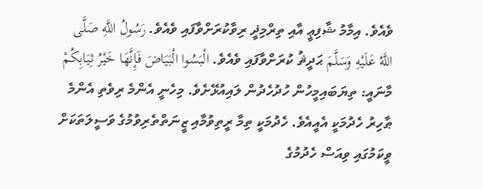ވެއެވެ. އިމާމު ޝާފިޢީ އާއި ތިރްމިޛީ ރިވާކުރަށްވާފައި ވެއެވެ. رَسُولُ اللَّهِ صَلَّى اللَّهُ عَلَيْهِ وَسَلَّمَ ޙަދީޘު ކުރަށްވާފައި ވެއެވެ. الْبَسُوا الْبَيَاضَ فَإِنَّهَا خَيْرُ ثِيَابِكُمْ މާނައީ: ތިޔަބައިމީހުން ހުދުހެދުން ލައިއުޅޭށެވެ. މިހެނީ އެންމެ ރިވެތި އެންމެ ޠާހިރު ހެދުމަކީ އެއީއެވެ. ހެދުމަކީ ތިމާ ރީތިވުމާއި ޒީނަތްތެރިވުމުގެ ވަސީލަތަކަށް ވީކަމުގައި ވިއަސް ހެދުމުގެ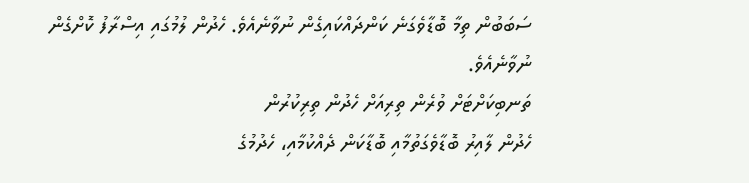ސަބަބުން ތިމާ ބޮޑާވެގަނެ ކަންދައްކައިގެން ނުވާނެއެވެ. ހެދުން ލުމުގައި އިސްރާފު ކޮށްގެން ނުވާނެއެވެ.
ތަނބިކަށްޓަށް ވުރެން ތިރިއަށް ހެދުން ތިރިކުރުން
ހެދުން ލާއިރު ބޮޑާވެގަތުމާއި ބޮޑާކަން ދެއްކުމާއި، ހެދުމުގެ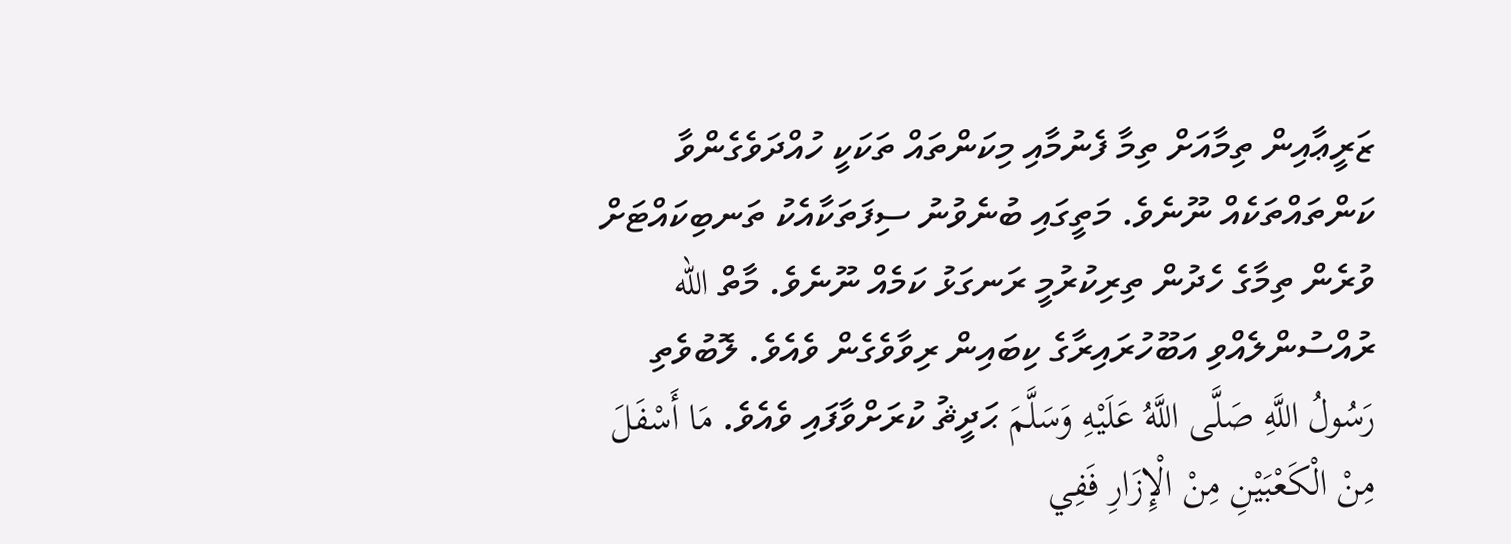ޒަރީޢާއިން ތިމާއަށް ތިމާ ފެނުމާއި މިކަންތައް ތަކަކީ ހުއްދަވެގެންވާ ކަންތައްތަކެއް ނޫނެވެ. މަތީގައި ބުނެވުނު ސިފަތަކާއެކު ތަނބިކައްޓަށް ވުރެން ތިމާގެ ހެދުން ތިރިކުރުމީ ރަނގަޅު ކަމެއް ނޫނެވެ. މާތް الله ރުއްސުންލެއްވި އަބޫހުރައިރާގެ ކިބައިން ރިވާވެގެން ވެއެވެ. ލޮބުވެތި رَسُولُ اللَّهِ صَلَّى اللَّهُ عَلَيْهِ وَسَلَّمَ ޙަދީޘު ކުރަށްވާފައި ވެއެވެ. مَا أَسْفَلَ مِنْ الْكَعْبَيْنِ مِنْ الْإِزَارِ فَفِي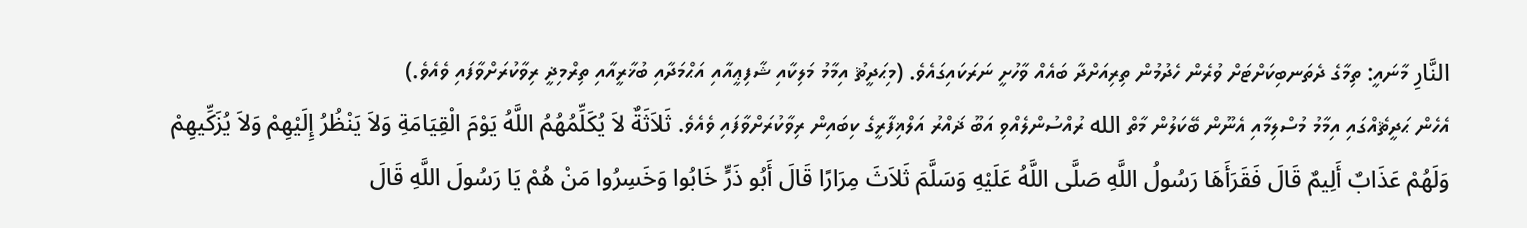النَّارِ މާނައީ: ތިމާގެ ދެތަނބިކަށްޓަށް ވުރެން ހެދުމުން ތިރިއަށްދާ ބައެއް ވާހުށީ ނަރަކައިގައެވެ. (މިޙަދީޘު އިމާމު މަލިކާއި ޝާފިޢީއާއި އަޙްމަދާއި ބުޚާރީއާއި ތިރްމިޛީ ރިވާކުރަށްވާފައި ވެއެވެ.)
އެހެން ޙަދީޘެއްގައި އިމާމު މުސްލިމާއި އެނޫން ބޭކަލުން މާތް الله ރުއްސުންލެއްވި އަބޫ ޛައްރު އަލްޣިފާރީގެ ކިބައިން ރިވާކުރަށްވާފައި ވެއެވެ. ثَلاَثَةٌ لاَ يُكَلِّمُهُمُ اللَّهُ يَوْمَ الْقِيَامَةِ وَلاَ يَنْظُرُ إِلَيْهِمْ وَلاَ يُزَكِّيهِمْ وَلَهُمْ عَذَابٌ أَلِيمٌ قَالَ فَقَرَأَهَا رَسُولُ اللَّهِ صَلَّى اللَّهُ عَلَيْهِ وَسَلَّمَ ثَلاَثَ مِرَارًا قَالَ أَبُو ذَرٍّ خَابُوا وَخَسِرُوا مَنْ هُمْ يَا رَسُولَ اللَّهِ قَالَ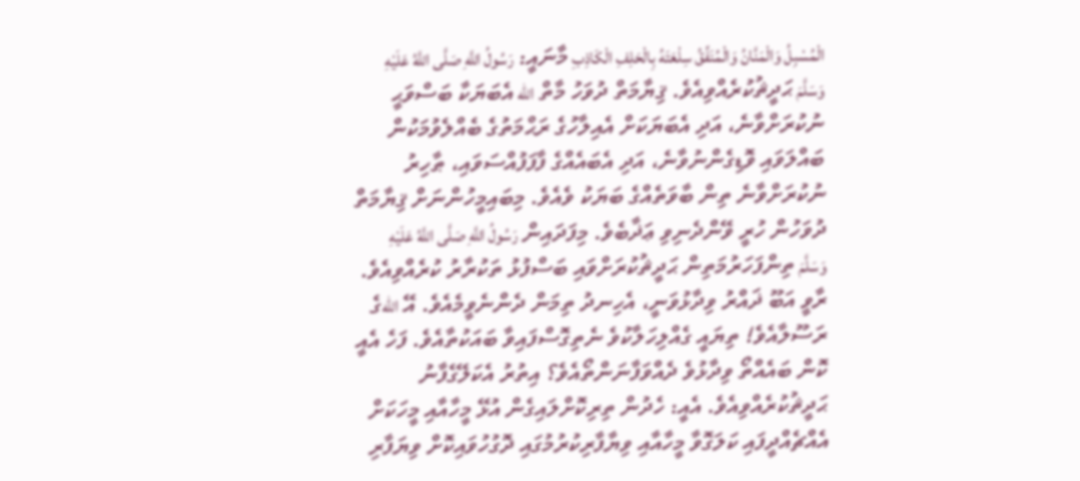الْمُسْبِلُ وَالْمَنَّانُ وَالْمُنَفِّقُ سِلْعَتَهُ بِالْحَلِفِ الْكَاذِبِ މާނައީ: رَسُولُ اللَّهِ صَلَّى اللَّهُ عَلَيْهِ وَسَلَّمَ ޙަދީޘުކުރެއްވިއެވެ. ޤިޔާމަތް ދުވަހު މާތް الله އެބަޔަކާ ބަސްވަޙީ ނުކުރަށްވާނެ، އަދި އެބަޔަކަށް އެއިލާހުގެ ރަޙްމަތުގެ ބެއްލެވުމަކުން ބައްލަވައި ވޮޑިގެންނުވާނެ، އަދި އެބައެއްގެ ފާފަފުއްސަވައި، ޠާހިރު ނުކުރަށްވާނެ ތިން ބާވަތެއްގެ ބަޔަކު ވެއެވެ. މިބައިމީހުންނަށް ޤިޔާމަތް ދުވަހުން ހުރީ ވޭންދެނިވި ޢަޛާބެވެ. މިފަދައިން رَسُولُ اللَّهِ صَلَّى اللَّهُ عَلَيْهِ وَسَلَّمَ ތިންފަހަރުމަތިން ޙަދީޘުކުރަށްވައި ބަސްފުޅު ތަކުރާރު ކުރެއްވިއެވެ. ރާވީ އަބޫ ޛައްރު ވިދާޅުވަނީ، އެހިނދު ތިމަން ދެންނެވީމެއެވެ. އޭ اللهގެ ރަސޫލާއެވެ! ތިޔައީ ގެއްލިހަލާކުވެ ނެތިގޮސްފައިވާ ބައަކުތާއެވެ. ފަހެ އެއީ ކޮން ބައެއްތޯ ވިދާޅުވެ ދެއްވަފާނަންތޯއެވެ؟ އިތުރު އެކަލޭގެފާނު ޙަދީޘުކުރެއްވިއެވެ. އެއީ: ހެދުން ތިރިކޮށްލައިގެން އުޅޭ މީހާއާއި މީހަކަށް އެއްޗެއްދީފައި ކަލަގޮވާ މީހާއާއި ވިޔާފާރިކުރުމުގައި ދޮގުހުވައިކޮށް ވިޔަފާރި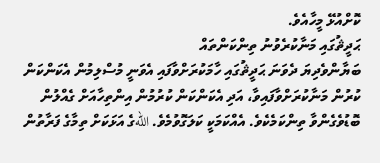ކޮށްއުޅޭ މީހާއެވެ.
ޙަދީޘުގައި މަނާކުރެވުނު ތިންކަންތައް
ބަޔާންވެދިޔަ ދެވަނަ ޙަދީޘުގައި ހާމަކުރަށްވާފައި އެވަނީ މުސްލިމުން އެކަންކަން ކުރުން މަނާކުރަށްވާފައިވާ، އަދި އެކަންކަން ކުރުމުން އިންތިހާއަށް ގެއްލުން ބޮޑުވެގެންވާ ތިންކަމެކެވެ. އެއްކަމަކީ ކަލަގޮވުމެވެ. اللهގެ އަޅަކަށް ތިމާގެ ފަރާތުން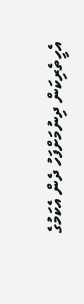އެހީތެރިކަން ދިނުމަށްފަހު ދެން އެކަމުގެ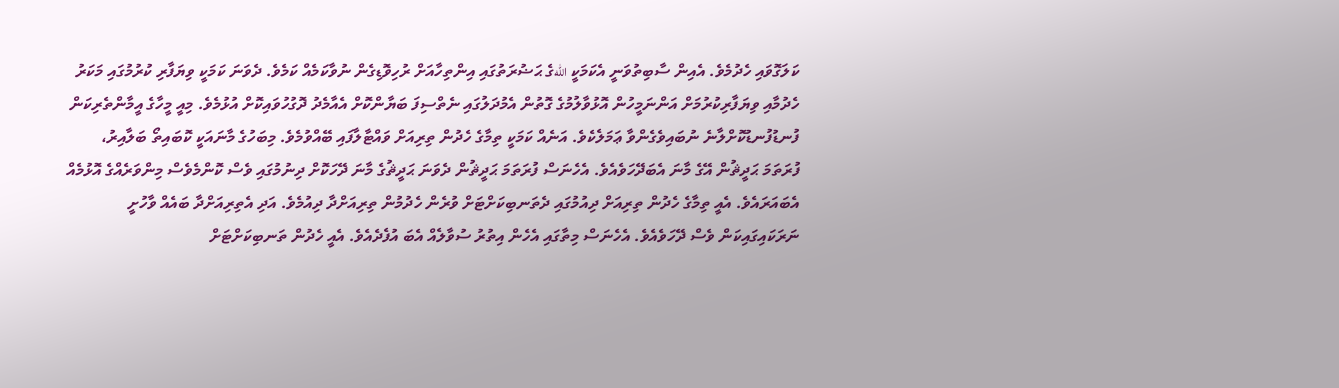ކަލަގޮވައި ހެދުމެވެ. އެއިން ސާބިތުވަނީ އެކަމަކީ اللهގެ ޙަޟުރަތުގައި އިންތިހާއަށް ރުހިވޮޑިގެން ނުވާކަމެއް ކަމެވެ. ދެވަނަ ކަމަކީ ވިޔަފާރި ކުރުމުގައި މަކަރު ހެދުމާއި ވިޔަފާރިކުރުމަށް އަންނަމީހުން އޮޅުވާލުމުގެ ގޮތުން އެމުދަލުގައި ނެތްސިފަ ބަޔާންކޮށް އެއާމެދު ދޮގުހުވައިކޮށް އުޅުމެވެ. މިއީ މީހާގެ އީމާންތެރިކަން ފުނޑުފުނޑުކޮށްލާނެ ނުބައިވެގެންވާ ޢަމަލެކެވެ. އަނެއް ކަމަކީ ތިމާގެ ހެދުން ތިރިއަށް ވައްޓާލާފައި ބޭއްވުމެވެ. މިބަހުގެ މާނައަކީ ކޮބައިތޯ ބަލާއިރު، ފުރަތަމަ ޙަދީޘުން އޭގެ މާނަ އެބަދޭހަވެއެވެ. އެހެނަސް ފުރަތަމަ ޙަދީޘުން ދެވަނަ ޙަދީޘުގެ މާނަ ދޭހަކޮށް ދިނުމުގައި ވެސް ކޮންމެވެސް މިންވަރެއްގެ އޮޅުމެއް އެބައަރައެވެ. އެއީ ތިމާގެ ހެދުން ތިރިއަށް ދިއުމުގައި ދެތަނބިކަށްޓަށް ވުރެން ހެދުމުން ތިރިއަށްދާ ދިއުމެވެ. އަދި އެތިރިއަށްދާ ބައެއް ވާހުށީ ނަރަކައިގައިކަން ވެސް ދޭހަވެއެވެ. އެހެނަސް މިތާގައި އެހެން އިތުރު ސުވާލެއް އެބަ އުފެދެއެވެ. އެއީ ހެދުން ތަނބިކަށްޓަށް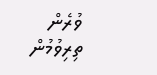ވުރެން ތިރިވުމުން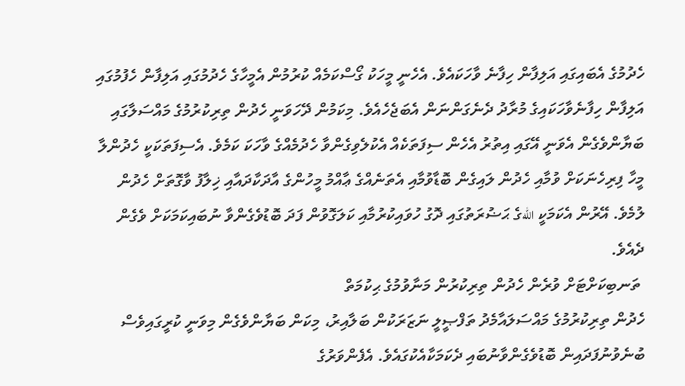ހެދުމުގެ އެބައިގައި އަލިފާން ހިފާނެ ވާހަކައެވެ. އެހެނީ މީހަކު ގޯސްކަމެއް ކުރުމުން އެމީހާގެ ހެދުމުގައި އަލިފާން ހެފުމުގައި އަލިފާން ހިފާނެވާހަކައިގެ މުރާދު ދެނެގަންނަން އެބަޖެހެއެވެ. މިކަމުން ދޭހަވަނީ ހެދުން ތިރިކުރުމުގެ މައްސަލާގައި ބަޔާންވެގެން އެވަނީ އޭގައި އިތުރު އެހެން ސިފަތަކެއް އެކުލެވިގެންވާ ހެދުމެއްގެ ވާހަކަ ކަމެވެ. އެސިފަތަކަކީ ހެދުންލާ މީހާ ފިރިހެނަކަށް ވުމާއި ހެދުން ލައިގެން ބޮޑާވުމާއި އެތަނެއްގެ ޢާއްމު މީހުންގެ އާދަކާދައާއި ޚިލާފު ވާގޮތަށް ހެދުން ލުމެވެ. އޭރުން އެކަމަކީ اللهގެ ޙަޟުރަތުގައި ދޮގު ހުވައިކުރުމާއި ކަލަގޮވުން ފަދަ ބޮޑުވެގެންވާ ނުބައިކަމަކަށް ވެގެން ދެއެވެ.
 ތަނބިކަށްޓަށް ވުރެން ހެދުން ތިރިކުރުން މަނާވުމުގެ ޙިކުމަތް
ހެދުން ތިރިކުރުމުގެ މައްސަލައާމެދު ތަފްޞީލީ ނަޒަރަކުން ބަލާއިރު، މިކަން ބަޔާންވެގެން މިވަނީ ކުރީގައިވެސް ބުނެވުނުފަދައިން ބޮޑުވެގެންވާނުބައި ދެކަމަކާއެކުގައެވެ. އެފެންވަރުގެ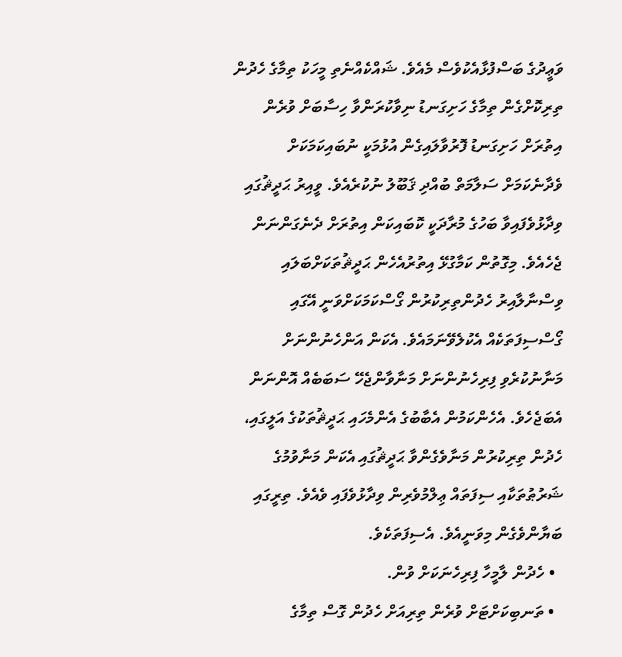ވަޢީދުގެ ބަސްފުޅާއެކުވެސް މެއެވެ. ޝައްކެއްނެތި މީހަކު ތިމާގެ ހެދުން ތިރިކޮށްގެން ތިމާގެ ހަށިގަނޑު ނިވާކުރަންވާ ހިސާބަށް ވުރެން އިތުރަށް ހަށިގަނޑު ފޮރުވާލައިގެން އުޅުމަކީ ނުބައިކަމަކަށް ވެދާނެކަމަށް ސަލާމަތް ބުއްދި ޤަބޫލު ނުކުރެއެވެ. ވީއިރު ޙަދީޘުގައި ވިދާޅުވެފައިވާ ބަހުގެ މުރާދަކީ ކޮބައިކަން އިތުރަށް ދެނެގަންނަން ޖެހެއެވެ. މިގޮތުން ކަމާގުޅޭ އިތުރުއެހެން ޙަދީޘުތަކަށްބަލައި ވިސްނާލާއިރު ހެދުންތިރިކުރުން ގޯސްކަމަކަށްވަނީ އޭގައި ގޯސްސިފަތަކެއް އެކުލެވޭނަމައެވެ. އެކަން އަންހެނުންނަށް މަނާނުކުރެވި ފިރިހެނުންނަށް މަނާވާންޖެހޭ ސަބަބެއް އޮންނަން އެބަޖެހެވެ. އެހެންކަމުން އެބާބުގެ އެންމެހައި ޙަދީޘުތަކުގެ އަލީގައި، ހެދުން ތިރިކުރުން މަނާވެގެންވާ ޙަދީޘުގައި އެކަން މަނާވުމުގެ ޝަރުޠުތަކާއި ސިފަތައް ޢިލްމުވެރިން ވިދާޅުވެފައި ވެއެވެ. ތިރީގައި ބަޔާންވެގެން މިވަނީއެވެ. އެސިފަތަކެވެ.
  • ހެދުން ލާމީހާ ފިރިހެނަކަށް ވުން.
  • ތަނބިކަށްޓަށް ވުރެން ތިރިއަށް ހެދުން ގޮސް ތިމާގެ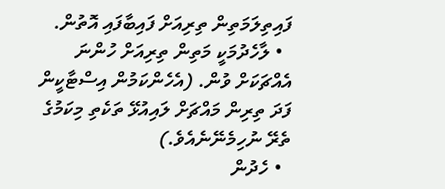ފައިތިލަމަތިން ތިރިއަށް ފައިބާފައި އޮތުން.
  • ލާހެދުމަކީ މަތިން ތިރިއަށް ހުންނަ އެއްޗަކަށް ވުން. (އެހެންކަމުން އިސްޓާކީން ފަދަ ތިރިން މައްޗަށް ލައިއުޅޭ ތަކެތި މިކަމުގެ ތެރޭ ނުހިމެނޭނެއެވެ.)
  • ހެދުން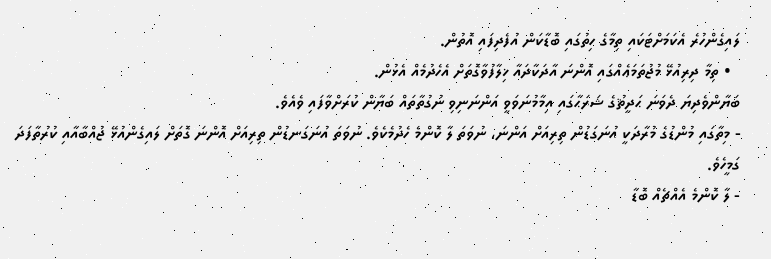ލައިގެންހުރެ އެކަމަށްޓަކައި ތިމާގެ ހިތުގައި ބޮޑާކަން އުފެދިފައި އޮތުން.
  • ތިމާ ދިރިއުޅޭ މުޖުތަމަޢެއްގައި އޮންނަ އާދަކާދައާ ޚިލާފުވާގޮތަށް އެހެދުމެއް އެޅުން.
ބަޔާންވެދިޔަ ދެވަނަ ޙަދީޘުގެ ޝަރަޙާގައި އިމާމުނަވަވީ އަންނަނިވި ނުގުތާތައް ބަޔާން ކުރަށްވާފައި ވެއެވެ.
- މިތާގައި މުންޑުގެ މުރާދަކީ އުނަގަޑުން ތިރިއަށް އަންނަ، ނުވަތަ ލާ ކޮންމެ ހެދުމެކެވެ. ނުވަތަ އުނަގަނޑުން ތިރިއަށް އޮންނަ ގޮތަށް ލައިގެންއުޅޭ ޖުއްބާއާއި ކުރުތާފަދަ ގަމީހެވެ.
- ލާ ކޮންމެ އެއްޗެއް ބޮޑާ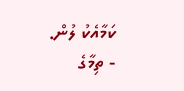ކަމާއެކު ލުން.
- ތިމާގެ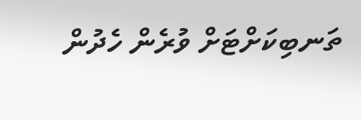ތަނބިކަށްޓަށް ވުރެން ހެދުން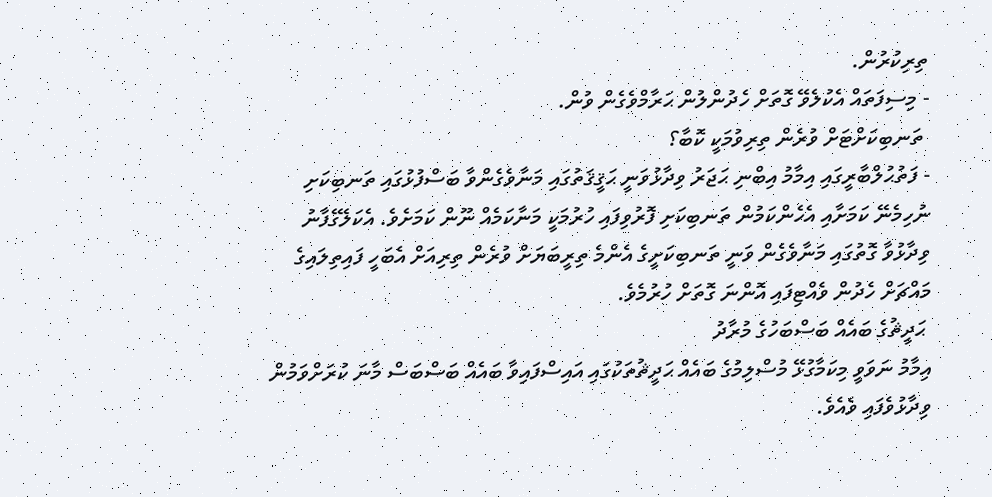ތިރިކުރުން.
- މިސިފަތައް އެކުލެވޭ ގޮތަށް ހެދުންލުން ޙަރާމްވެގެން ވުން.
 ތަނބިކަށްޓަށް ވުރެން ތިރިވުމަކީ ކޮބާ؟
- ފަތުޙުލްބާރީގައި އިމާމު އިބްނި ޙަޖަރު ވިދާޅުވަނީ ޙަޤީޤަތުގައި މަނާވެގެންވާ ބަސްފުޅުގައި ތަނބިކަށި ނުހިމެނޭ ކަމަށާއި އެހެންކަމުން ތަނބިކަށި ފޮރުވިފައި ހުރުމަކީ މަނާކަމެއް ނޫން ކަމަށެވެ. އެކަލޭގެފާނު ވިދާޅުވާ ގޮތުގައި މަނާވެގެން ވަނީ ތަނބިކަށީގެ އެންމެ ތިރީބަޔަށް ވުރެން ތިރިއަށް އެބަހީ ފައިތިލައިގެ މައްޗަށް ހެދުން ވެއްޓިފައި އޮންނަ ގޮތަށް ހުރުމެވެ.
 ޙަދީޘުގެ ބައެއް ބަސްބަހުގެ މުރާދު
އިމާމު ނަވަވީ މިކަމާގުޅޭ މުސްލިމުގެ ބައެއް ޙަދީޘުތަކުގައި އައިސްފައިވާ ބައެއް ބަސްބަސް މާނަ ކުރަށްވަމުން ވިދާޅުވެފައި ވެއެވެ.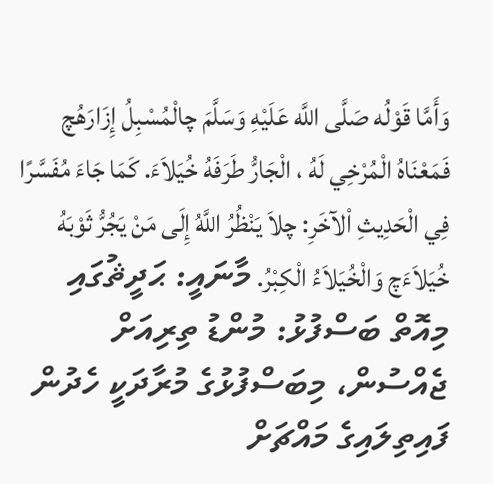وَأَمَّا قَوْلُه صَلَّى اللَّه عَلَيْهِ وَسَلَّمَ چالْمُسْبِلُ إِزَارَهُچ فَمَعْنَاهُ الْمُرْخِي لَهُ ، الْجَارُّ طَرَفَهُ خُيَلاَءَ. كَمَا جَاءَ مُفَسَّرًا فِي الْحَدِيثِ اْلآخَرِ: چلاَ يَنْظُرُ اللَّهُ إِلَى مَنْ يَجُرُّ ثَوْبَهُ خُيَلاَءَچ وَالْخُيَلاَءُ الْكِبْرُ. މާނައީ: ޙަދީޘުގައި މިއޮތް ބަސްފުޅު: މުންޑު ތިރިއަށް ޖެއްސުން، މިބަސްފުޅުގެ މުރާދަކީ ހެދުން ފައިތިލައިގެ މައްޗަށް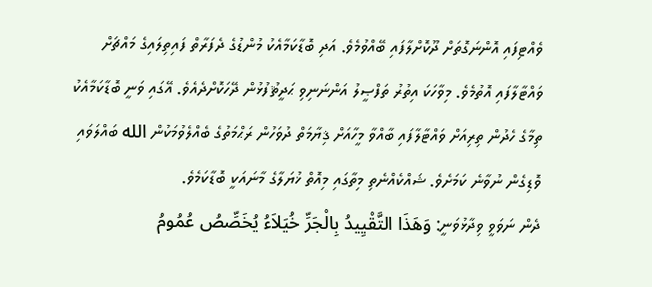ވެއްޓިފައި އޮންނަގޮތަށް ދޫކޮށްލާފައި ބޭއްވުމެވެ. އަދި ބޮޑާކަމާއެކު މުންޑުގެ ދެފަރާތް ފައިތިލައިގެ މައްޗަށް ވައްޓާލާފައި އޮތުމެވެ. މިވާހަކަ އިތުރު ތަފްޞީލު އަންނަނިވި ޙަދީޘުފުޅުން ދޭހަކޮށްދެއެވެ. އޭގައި ވަނީ ބޮޑާކަމާއެކު ތިމާގެ ހެދުން ތިރިއަށް ވައްޓާލާފައި ބާއްވާ މީހާއަށް ޤިޔާމަތް ދުވަހުން ރަޙްމަތުގެ ބެއްލެވުމަކުން الله ބައްލަވައި ވޮޑިގެން ނުވާނެ ކަމަށެވެ. ޝައްކެއްނެތި މިތާގައި މިއޮތް ޚުޔަލާގެ މާނައަކީ ބޮޑާކަމެވެ.
ދެން ނަވަވީ ވިދާޅުވަނީ: وَهَذَا التَّقْيِيدُ بِالْجَرِّ خُيَلاَءُ يُخَصِّصُ عُمُومُ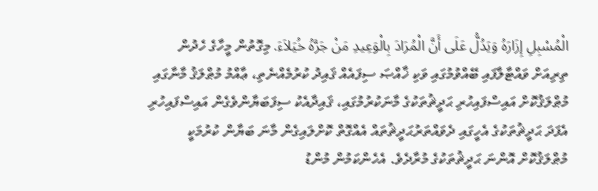الْمُسْبِلِ إِزَارَهُ وَيَدُلُّ عَلَى أَنَّ الْمُرَادَ بِالْوَعِيدِ مَنْ جَرَّهُ خُيَلاَءَ. މިގޮތުން މީހާގެ ހެދުން ތިރިއަށް ވައްޓާލާފައި ބޭއްވުމުގައި ވަކި ޚާއްޞަ ސިފައެއް ޤައިދު ކުރުމެއްނެތި، ޢާއްމު މުޠްލަޤު މާނާގައި މުޠްލަޤުކޮށް އައިސްފައިހުރި ޙަދީޘުތަކުގެ މާނަކުރުމުގައި، ޤައިދާއެކު ސިފަބަޔާންވެގެން އައިސްފައިހުރި އެފަދަ ޙަދީޘުތަކުގެ އެހީގައި ދެވައްތަރުޙަދީޘުތައް އެއްގޮތް ކޮށްލައިގެން މާނަ ބަޔާން ކުރުމަކީ މުޠްލަޤުކޮށް އޮންނަ ޙަދީޘުތަކުގެ މުރާދެވެ. އެހެންކަމުން މުންޑު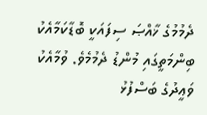ދެމުމުގެ ޚާއްޞަ ސިފައަކީ ބޮޑާކަމާއެކު ބިންމަތީގައި މުންޑު ދެމުމެވެ. ވުމާއެކު ވަޢީދުގެ ބަސްފުޅު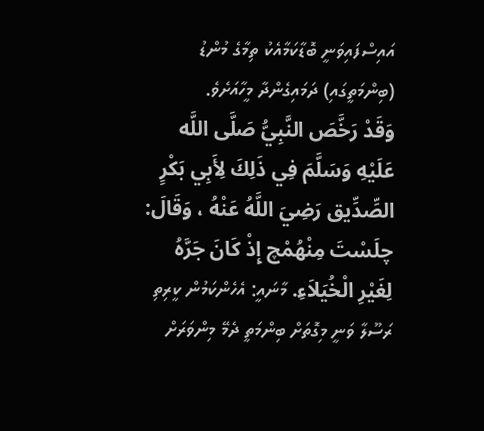އައިސްފައިވަނީ ބޮޑާކަމާއެކު ތިމާގެ މުންޑު (ބިންމަތީގައި) ދަމައިގެންދާ މީހާއަށެވެ.
وَقَدْ رَخَّصَ النَّبِيُّ صَلَّى اللَّه عَلَيْهِ وَسَلَّمَ فِي ذَلِكَ لِأَبِي بَكْرٍ الصِّدِّيق رَضِيَ اللَّهُ عَنْهُ ، وَقَالَ: چلَسْتَ مِنْهُمْچ إِذْ كَانَ جَرَّهُ لِغَيْرِ الْخُيَلاَءِ. މާނައީ: އެހެންކަމުން ކީރިތި ރަސޫލާ ވަނީ މިގޮތަށް ބިންމަތީ ދެމޭ މިންވަރަށް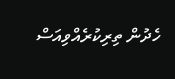ހެދުން ތިރިކުރެއްވިއަސް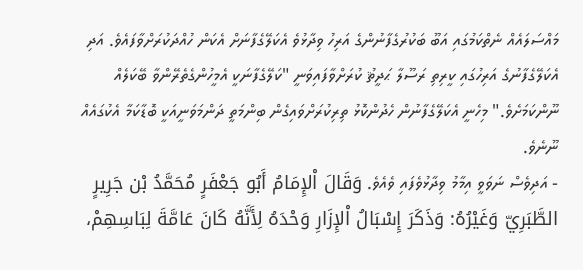މައްސަލައެއް ނެތްކަމުގައި އަބޫ ބަކުރުގެފާނުންގެ އަރިހު ވިދާޅުވެ އެކަލޭގެފާނަށް އެކަން ހުއްދަކުރަށްވާފައެވެ. އަދި އެކަލޭގެފާނުގެ އަރިހުގައި ކީރިތި ރަސޫލާ ޙަދީޘު ކުރަށްވާފައިވަނީ "ކަލޭގެފާނަކީ އެމީހުންގެތެރޭންވާ ބޭކަލެއް ނޫންކަމަށެވެ." މިހެނީ އެކަލޭގެފާނުން ހެދުންކޮޅު ތިރިކުރަށްވައިގެން ބިންމަތީ ދަންމަވަނީއަކީ ބޮޑާކަމާ އެކުގައެއް ނޫނެވެ.
- އަދިވެސް ނަވަވީ އިމާމު ވިދާޅުވެފައި ވެއެވެ. وَقَالَ اْلإِمَامُ أَبُو جَعْفَرٍ مُحَمَّدُ بْن جَرِيرٍ الطَّبَرِيّ وَغَيْرُهُ: وَذَكَرَ إِسْبَالُ اْلإِزَارِ وَحْدَهُ لِأَنَّهُ كَانَ عَامَّةَ لِبَاسِهِمْ،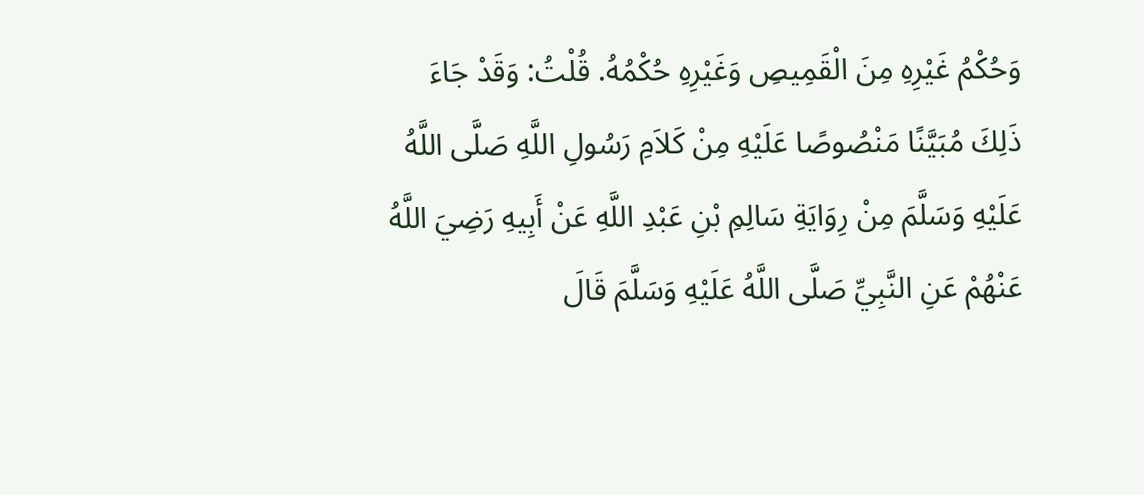وَحُكْمُ غَيْرِهِ مِنَ الْقَمِيصِ وَغَيْرِهِ حُكْمُهُ. قُلْتُ: وَقَدْ جَاءَ ذَلِكَ مُبَيَّنًا مَنْصُوصًا عَلَيْهِ مِنْ كَلاَمِ رَسُولِ اللَّهِ صَلَّى اللَّهُ عَلَيْهِ وَسَلَّمَ مِنْ رِوَايَةِ سَالِمِ بْنِ عَبْدِ اللَّهِ عَنْ أَبِيهِ رَضِيَ اللَّهُ عَنْهُمْ عَنِ النَّبِيِّ صَلَّى اللَّهُ عَلَيْهِ وَسَلَّمَ قَالَ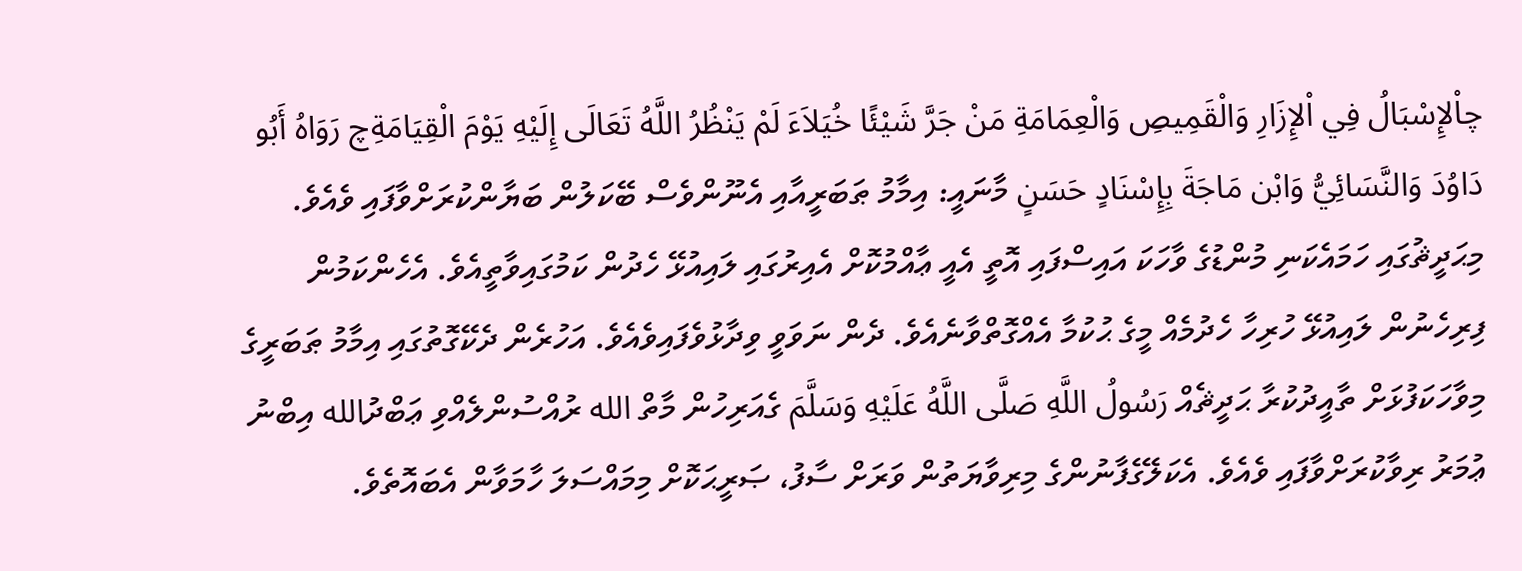چاْلإِسْبَالُ فِي اْلإِزَارِ وَالْقَمِيصِ وَالْعِمَامَةِ مَنْ جَرَّ شَيْئًا خُيَلاَءَ لَمْ يَنْظُرُ اللَّهُ تَعَالَى إِلَيْهِ يَوْمَ الْقِيَامَةِچ رَوَاهُ أَبُو دَاوُدَ وَالنَّسَائِيُّ وَابْن مَاجَةَ بِإِسْنَادٍ حَسَنٍ މާނައީ: އިމާމު ޠަބަރީއާއި އެނޫންވެސް ބޭކަލުން ބަޔާންކުރަށްވާފައި ވެއެވެ. މިޙަދީޘުގައި ހަމައެކަނި މުންޑުގެ ވާހަކަ އައިސްފައި އޮތީ އެއީ ޢާއްމުކޮށް އެއިރުގައި ލައިއުޅޭ ހެދުން ކަމުގައިވާތީއެވެ. އެހެންކަމުން ފިރިހެނުން ލައިއުޅޭ ހުރިހާ ހެދުމެއް މީގެ ޙުކުމާ އެއްގޮތްވާނެއެވެ. ދެން ނަވަވީ ވިދާޅުވެފައިވެއެވެ. އަހުރެން ދެކޭގޮތުގައި އިމާމު ޠަބަރީގެ މިވާހަކަފުޅަށް ތާއީދުކުރާ ޙަދީޘެއް رَسُولُ اللَّهِ صَلَّى اللَّهُ عَلَيْهِ وَسَلَّمَ ގެއަރިހުން މާތް الله ރުއްސުންލެއްވި ޢަބްދުالله އިބްނު ޢުމަރު ރިވާކުރަށްވާފައި ވެއެވެ. އެކަލޭގެފާނުންގެ މިރިވާޔަތުން ވަރަށް ސާފު، ޞަރީޙަކޮށް މިމައްސަލަ ހާމަވާން އެބައޮތެވެ.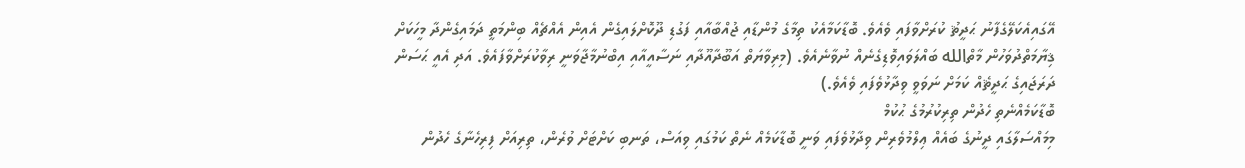އޭގައިއެކަލޭގެފާނު ޙަދީޘު ކުރަށްވާފައި ވެއެވެ. ބޮޑާކަމާއެކު ތިމާގެ މުންޑާއި ޖުއްބާއާއި ފަގުޑި ދޫކޮށްލައިގެން އެއިން އެއްޗެއް ބިންމަތީ ދަމައިގެންދާ މީހަކަށް ޤިޔާމަތްދުވަހުން މާތްالله ބައްލަވައިވޮޑިގެނެއް ނުވާނެއެވެ. (މިރިވާޔަތް އަބޫދާއޫދާއި ނަސާއީއާއި އިބްނުމާޖާވަނީ ރިވާކުރަށްވާފައެވެ. އަދި އެއީ ޙަސަން ދަރަޖައިގެ ޙަދީޘެއް ކަމަށް ނަވަވީ ވިދާޅުވެފައި ވެއެވެ.)
ބޮޑާކަމެއްނެތި ހެދުން ތިރިކުރުމުގެ ޙުކުމް
މިމައްސަލާގައި ދީނުގެ ބައެއް ޢިލްމުވެރިން ވިދާޅުވެފައި ވަނީ ބޮޑާކަމެއް ނެތް ކަމުގައި ވިއަސް، ތަނބި ކަށްޓަށް ވުރެން، ތިރިއަށް ފިރިހެނާގެ ހެދުން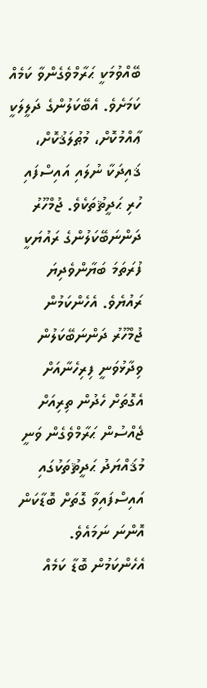ބޭއްވުމަކީ ޙަރާމްވެގެންވާ ކަމެއް ކަމަށެވެ. އެބޭކަލުންގެ ދަލީލަކީ ޢާއްމުކޮށް، މުޠުލަޤުކޮށް، ޤައިދަކާ ނުލައި އައިސްފައި ހުރި ޙަދީޘުތަކެވެ. ޖުމްހޫރު ދަންނަބޭކަލުންގެ ރައުޔަކީ ފުރަތަމަ ބަޔާންވެދިޔަ ރައުޔެވެ. އެހެންކަމުން ޖުމްހޫރު ދަންނަބޭކަލުން ވިދާޅުވަނީ ފިރިހެނާއަށް އެގޮތަށް ހެދުން ތިރިއަށް ޖެއްސުން ޙަރާމްވެގެން ވަނީ މުޤައްޔަދު ޙަދީޘުތަކުގައި އައިސްފައިވާ ގޮތަށް ބޮޑާކަން އޮންނަ ނަމައެވެ. އެހެންކަމުން ބޮޑާ ކަމެއް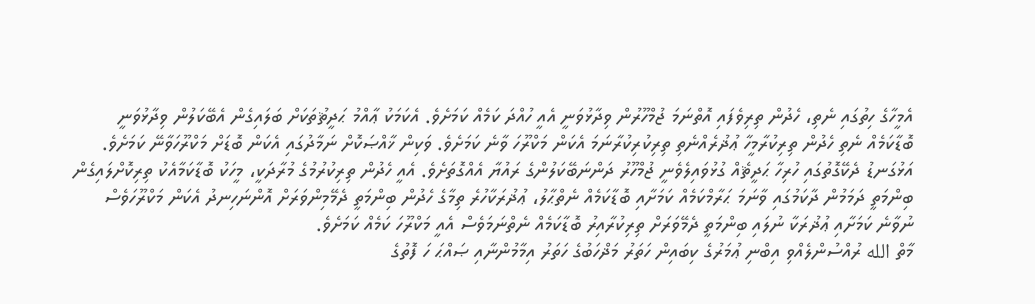އެމީހާގެ ހިތުގައި ނެތި، ހެދުން ތިރިވެފައި އޮތްނަމަ ޖުމްހޫރުން ވިދާޅުވަނީ އެއީ ހުއްދަ ކަމެއް ކަމަށެވެ. އެކަމަކު ޢާއްމު ޙަދީޘުތަކަށް ބަލައިގެން އެބޭކަލުން ވިދާޅުވަނީ ބޮޑާކަމެއް ނެތި ހެދުން ތިރިކުރާމީހާ ޢުޛުރެއްނެތި ތިރިކުރިކުރާނަމަ އެކަން މަކްރޫހަ ވާނެ ކަމަށެވެ. ވަކިން ޚާއްޞަކޮށް ނަމާދުގައި އެކަން ބޮޑަށް މަކްރޫހަވާނޭ ކަމަށެވެ.
އަޅުގަނޑު ދެކޭގޮތުގައި ހުރިހާ ޙަދީޘެއް ގުޅުވައިލެވެނީ ޖުމްހޫރު ދަންނަބޭކަލުންގެ ރައުޔާ އެއްގޮތަށެވެ. އެއީ ހެދުން ތިރިކުރުމުގެ މުރާދަކީ، މީހަކު ބޮޑާކަމާއެކު ތިރިކޮށްލައިގެން ބިންމަތީ ދަމަމުން ދާކަމުގައި ވާނަމަ ޙަރާމްކަމެއް ކަމަށާއި ބޮޑާކަމެއް ނެތްޙާލު، ޢުޛުރަކާހުރެ ތިމާގެ ހެދުން ބިންމަތީ ދެމޭމިންވަރަށް އޮންނަހިނދު އެކަން މަކްރޫހަވެސް ނުވާނެ ކަމަށާއި ޢުޛުރަކާ ނުލައި ބިންމަތީ ދެމޭވަރަށް ތިރިކުރާއިރު ބޮޑާކަމެއް ނެތްނަމަވެސް އެއީ މަކްރޫހަ ކަމެއް ކަމަށެވެ.
މާތް الله ރުއްސުންލެއްވި އިބްނި ޢުމަރުގެ ކިބައިން ހަތަރު މަޛްހަބުގެ ހަތަރު އިމާމުންނާއި ޞައްޙަ ހަ ފޮތުގެ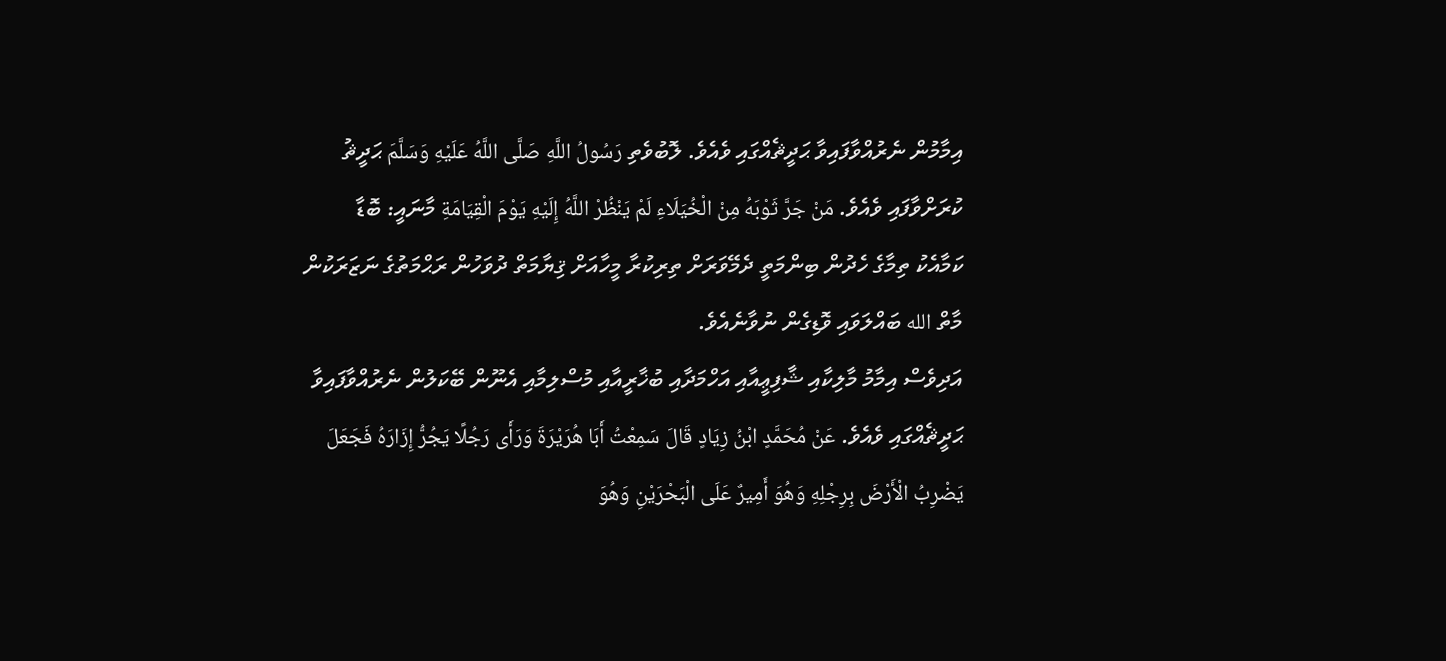އިމާމުން ނެރުއްވާފައިވާ ޙަދީޘެއްގައި ވެއެވެ. ލޮބުވެތި رَسُولُ اللَّهِ صَلَّى اللَّهُ عَلَيْهِ وَسَلَّمَ ޙަދީޘު ކުރަށްވާފައި ވެއެވެ. مَنْ جَرَّ ثَوْبَهُ مِنْ الْخُيَلَاءِ لَمْ يَنْظُرْ اللَّهُ إِلَيْهِ يَوْمَ الْقِيَامَةِ މާނައީ: ބޮޑާ ކަމާއެކު ތިމާގެ ހެދުން ބިންމަތީ ދެމޭވަރަށް ތިރިކުރާ މީހާއަށް ޤިޔާމަތް ދުވަހުން ރަޙްމަތުގެ ނަޒަރަކުން މާތް الله ބައްލަވައި ވޮޑިގެން ނުވާނެއެވެ.
އަދިވެސް އިމާމު މާލިކާއި ޝާފިޢީއާއި އަހްމަދާއި ބުޚާރީއާއި މުސްލިމާއި އެނޫން ބޭކަލުން ނެރުއްވާފައިވާ ޙަދީޘެއްގައި ވެއެވެ. عَنْ مُحَمَّدٍ ابْنُ زِيَادٍ قَالَ سَمِعْتُ أَبَا هُرَيْرَةَ وَرَأَى رَجُلًا يَجُرُّ إِزَارَهُ فَجَعَلَ يَضْرِبُ الْأَرْضَ بِرِجْلِهِ وَهُوَ أَمِيرٌ عَلَى الْبَحْرَيْنِ وَهُوَ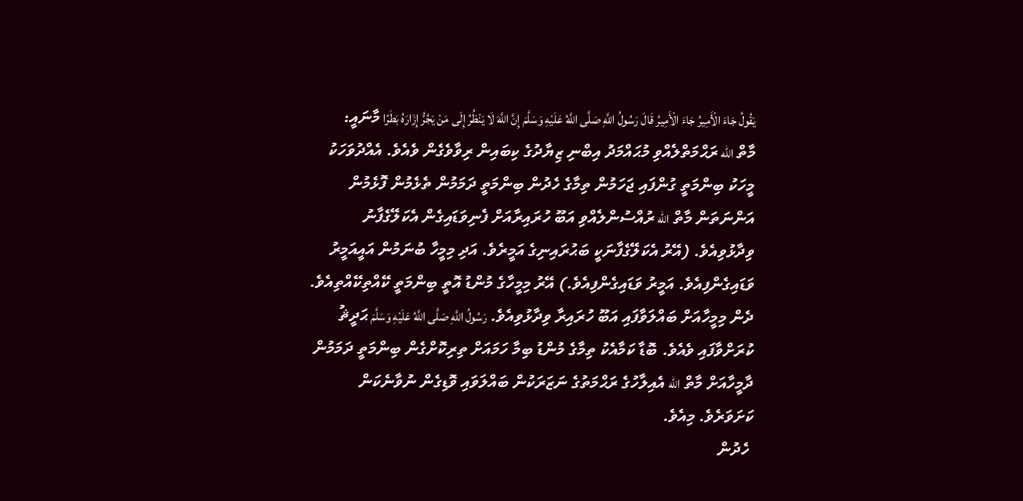يَقُولُ جَاءَ الْأَمِيرُ جَاءَ الْأَمِيرُ قَالَ رَسُولُ اللَّهِ صَلَّى اللَّهُ عَلَيْهِ وَسَلَّمَ إِنَّ اللَّهَ لَا يَنْظُرُ إِلَى مَنْ يَجُرُّ إِزَارَهُ بَطَرًا މާނައީ: މާތް الله ރަޙްމަތްލެއްވި މުޙައްމަދު އިބްނި ޒިޔާދުގެ ކިބައިން ރިވާވެގެން ވެއެވެ. އެއްދުވަހަކު މީހަކު ބިންމަތީ ގުންފައި ޖަހަމުން ތިމާގެ ހެދުން ބިންމަތީ ދަމަމުން ތެޅެމުން ފޮޅެމުން އަންނަތަން މާތް الله ރުއްސުންލެއްވި އަބޫ ހުރައިރާއަށް ފެނިވަޑައިގެން އެކަލޭގެފާނު ވިދާޅުވިއެވެ. (އޭރު އެކަލޭގެފާނަކީ ބަޙުރައިނިގެ އަމީރެވެ. އަދި މިމީހާ ބުނަމުން އައީއަމީރު ވަޑައިގެންފިއެވެ. އަމީރު ވަޑައިގެންފިއެވެ.) އޭރު މިމީހާގެ މުންޑު އޮތީ ބިންމަތީ ކޭއްތިކޭއްތިއެވެ. ދެން މިމީހާއަށް ބައްލަވާފައި އަބޫ ހުރައިރާ ވިދާޅުވިއެވެ. رَسُولُ اللَّهِ صَلَّى اللَّهُ عَلَيْهِ وَسَلَّمَ ޙަދީޘު ކުރަށްވާފައި ވެއެވެ. ބޮޑާ ކަމާއެކު ތިމާގެ މުންޑު ބިމާ ހަމައަށް ތިރިކޮށްގެން ބިންމަތީ ދަމަމުން ދާމީހާއަށް މާތް الله އެއިލާހުގެ ރަޙްމަތުގެ ނަޒަރަކުން ބައްލަވައި ވޮޑިގެން ނުވާނެކަން ކަށަވަރެވެ. މިއެވެ.
 ހެދުން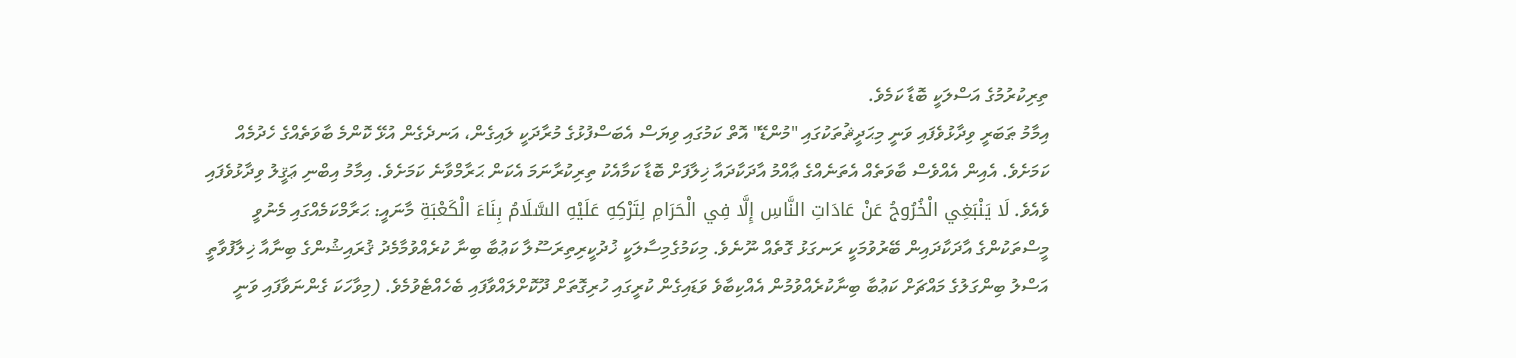ތިރިކުރުމުގެ އަސްލަކީ ބޮޑާ ކަމެވެ.
އިމާމު ޠަބަރީ ވިދާޅުވެފައި ވަނީ މިޙަދީޘުތަކުގައި "މުންޑޭ" އޮތް ކަމުގައި ވިޔަސް އެބަސްފުޅުގެ މުރާދަކީ ލައިގެން، އަނދެގެން އުޅޭ ކޮންމެ ބާވަތެއްގެ ހެދުމެއް ކަމަށެވެ. އެއިން އެއްވެސް ބާވަތެއް އެތަނެއްގެ ޢާއްމު އާދަކާދައާ ޚިލާފަށް ބޮޑާ ކަމާއެކު ތިރިކުރާނަމަ އެކަން ޙަރާމްވާނެ ކަމަށެވެ. އިމާމު އިބްނި ޢަޤީލު ވިދާޅުވެފައި ވެއެވެ. لَا يَنْبَغِي الْخُرُوجُ عَنْ عَادَاتِ النَّاسِ إِلَّا فِي الْحَرَامِ لِتَرْكِهِ عَلَيْهِ السَّلَامُ بِنَاءَ الْكَعْبَةِ މާނައީ: ޙަރާމްކަމެއްގައި މެނުވީ މީސްތަކުންގެ އާދަކާދައިން ބޭރުވުމަކީ ރަނގަޅު ގޮތެއް ނޫނެވެ. މިކަމުގެމިސާލަކީ ޚުދުކީރިތިރަސޫލާ ކަޢުބާ ބިނާ ކުރެއްވުމާމެދު ޤުރައިޝުންގެ ބިނާއާ ޚިލާފުވާތީ އަސްލު ބިންގަލުގެ މައްޗަށް ކަޢުބާ ބިނާކުރެއްވުމުން އެއްކިބާވެ ވަޑައިގެން ކުރީގައި ހުރިގޮތަށް ދޫކޮށްލައްވާފައި ބެހެއްޓެވުމެވެ. (މިވާހަކަ ގެންނަވާފައި ވަނީ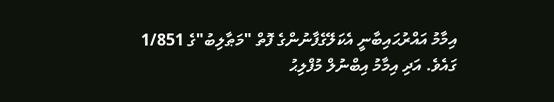އިމާމު އައްރުޙައިބާނީ އެކަލޭގެފާނުންގެ ފޮތް "މަޠާލިބު"ގެ 1/851 ގައެވެ. އަދި އިމާމު އިބްނުލް މުފްލިޙު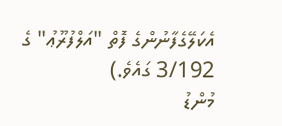އެކަލޭގެފާނުންގެ ފޮތް "އަލްފުރޫޢު" ގެ 3/192 ގައެވެ.)
މުންޑު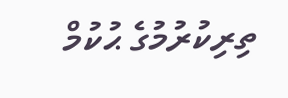ތިރިކުރުމުގެ ޙުކުމް